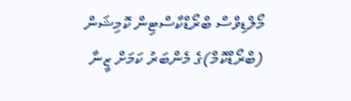މޯލްޑިވްސް ބްރޯޑްކާސްޓިން ކޮމިޝަން (ބްރޯޑްކޮމް)ގެ މެންބަރު ކަމަށް ޒީނާ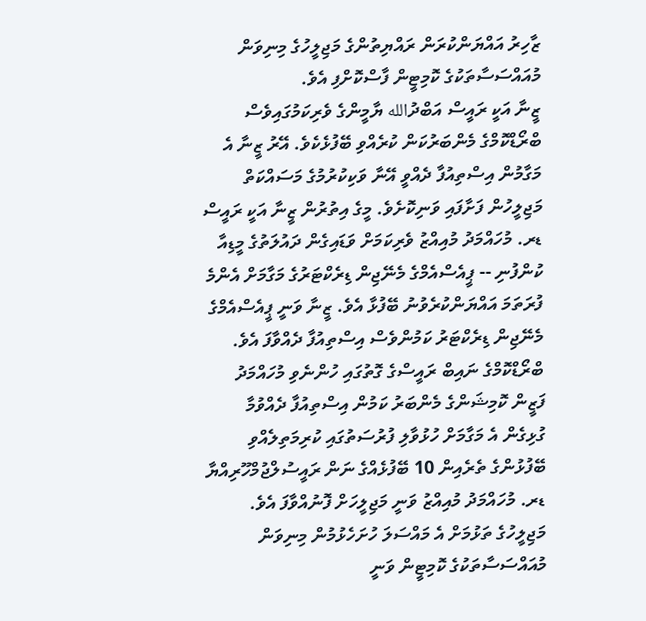ޒާހިރު އައްޔަންކުރަން ރައްޔިތުންގެ މަޖިލީހުގެ މިނިވަން މުއައްސަސާތަކުގެ ކޮމިޓީން ފާސްކޮށްފި އެވެ.
ޒީނާ އަކީ ރައީސް އަބްދުالله ޔާމީންގެ ވެރިކަމުގައިވެސް ބްރޯޑްކޮމްގެ މެންބަރުކަން ކުރެއްވި ބޭފުޅެކެވެ. އޭރު ޒީނާ އެ މަގާމުން އިސްތިއުފާ ދެއްވީ އޭނާ ވަކިކުރުމުގެ މަސައްކަތް މަޖިލީހުން ފަށާފައި ވަނިކޮށެވެ. މީގެ އިތުރުން ޒީނާ އަކީ ރައީސް ޑރ. މުހައްމަދު މުއިއްޒު ވެރިކަމަށް ވަޑައިގެން ދައުލަތުގެ މީޑިއާ ކުންފުނި -- ޕީއެސްއެމްގެ މެނޭޖިން ޑިރެކްޓަރުގެ މަގާމަށް އެންމެ ފުރަތަމަ އައްޔަންކުރެވުނު ބޭފުޅާ އެވެ. ޒީނާ ވަނީ ޕީއެސްއެމްގެ މެނޭޖިން ޑިރެކްޓަރު ކަމުންވެސް އިސްތިއުފާ ދެއްވާފަ އެވެ.
ބްރޯޑްކޮމްގެ ނައިބް ރައީސްގެ ގޮތުގައި ހުންނެވި މުހައްމަދު ފަޒީން ކޮމިޝަންގެ މެންބަރު ކަމުން އިސްތިއުފާ ދެއްވުމާ ގުޅިގެން އެ މަގާމަށް ހުޅުވާލި ފުރުސަތުގައި ކުރިމަތިލެއްވި ބޭފުޅުންގެ ތެރެއިން 10 ބޭފުޅެއްގެ ނަން ރައީސުލްޖުމްހޫރިއްޔާ ޑރ. މުހައްމަދު މުއިއްޒު ވަނީ މަޖިލީހަށް ފޮނުއްވާފަ އެވެ.
މަޖިލީހުގެ ތަޅުމަށް އެ މައްސަލަ ހުށަހެޅުމުން މިނިވަން މުއައްސަސާތަކުގެ ކޮމިޓީން ވަނީ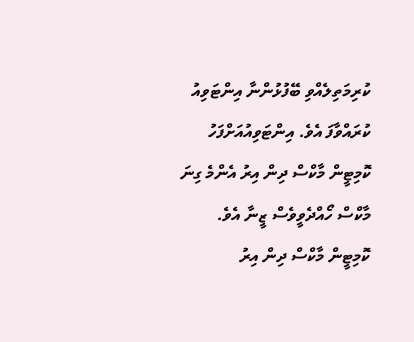ކުރިމަތިލެއްވި ބޭފުޅުންނާ އިންޓަވިއު ކުރައްވާފަ އެވެ. އިންޓަވިއުއަށްފަހު ކޮމިޓީން މާކްސް ދިން އިރު އެންމެ ގިނަ މާކްސް ހޯއްދެވީވެސް ޒީނާ އެވެ.
ކޮމިޓީން މާކްސް ދިން އިރު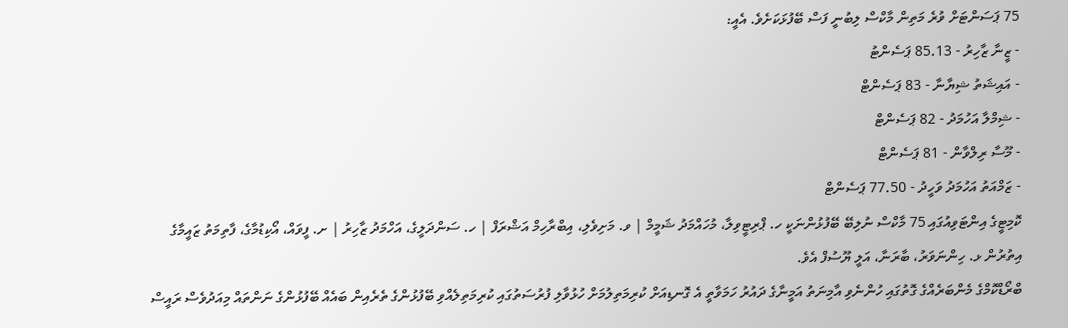75 ޕަސަންޓަށް ވުރެ މަތިން މާކްސް ލިބުނީ ފަސް ބޭފުޅަކަށެވެ. އެއީ:
- ޒީނާ ޒާހިރު - 85.13 ޕަސެންޓު
- އައިޝަތު ޝިޔާނާ - 83 ޕަސެންޓް
- ޝިމްލާ އަހުމަދު - 82 ޕަސެންޓް
- މޫސާ ރިލްވާން - 81 ޕަސެންޓް
- ޒަމްއަތު އަހުމަދު ވަހީދު - 77.50 ޕަސެންޓް
ކޮމިޓީގެ އިންޓަވިއުގައި 75 މާކްސް ނުލިބޭ ބޭފުޅުންނަކީ ހ. ޕްރިޓީވިލާ، މުހައްމަދު ޝަމީމް | ވ. މަށިވެލި، އިބްރާހިމް އަޝްރަފް | ހ. ސަންދަލީގެ، އަހްމަދު ޒާހިރު | ށ. ފީވައް، އޯކިޑުމާގެ، ފާތިމަތު ޒައީމާގެ އިތުރުން ޅ. ހިންނަވަރު، ބާރަނާ، އަލީ ޔޫސުފް އެވެ.
ބްރޯޑްކޮމްގެ މެންބަރެއްގެ ގޮތުގައި ހުންނެވި އާމިނަތު އަމީނާގެ ދައުރު ހަމަވާތީ އެ ގޮނޑިއަށް ކުރިމަތިލުމަށް ހުޅުވާލި ފުރުސަތުގައި ކުރިމަތިލެއްވި ބޭފުޅުންގެ ތެރެއިން ބައެއް ބޭފުޅުންގެ ނަންތައް މިއަދުވެސް ރައީސް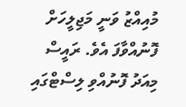މުއިއްޒު ވަނީ މަޖިލީހަށް ފޮނުއްވާފަ އެވެ. ރައީސް މިއަދު ފޮނުއްވި ލިސްޓްގައި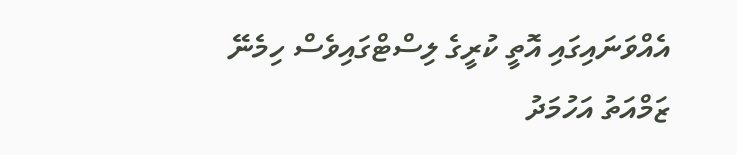އެއްވަނައިގައި އޮތީ ކުރީގެ ލިސްޓްގައިވެސް ހިމެނޭ ޒަމްއަތު އަހުމަދު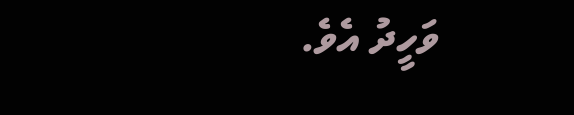ވަހީދު އެވެ.